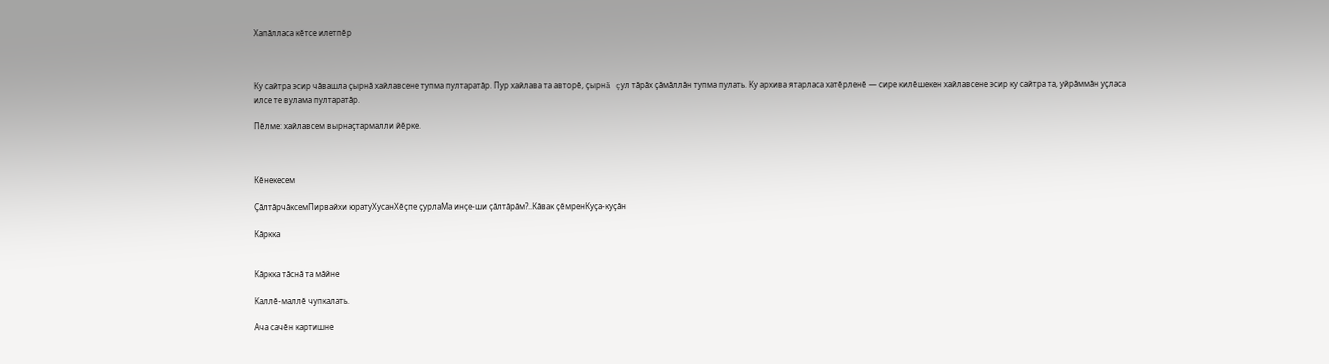Хапăлласа кĕтсе илетпĕр



Ку сайтра эсир чăвашла çырнă хайлавсене тупма пултаратăр. Пур хайлава та авторĕ, çырнă çул тăрăх çăмăллăн тупма пулать. Ку архива ятарласа хатĕрленĕ — сире килĕшекен хайлавсене эсир ку сайтра та, уйрăммăн уçласа илсе те вулама пултаратăр.

Пӗлме: хайлавсем вырнаҫтармалли йӗрке.



Кĕнекесем

ÇăлтăрчăксемПирвайхи юратуХусанХĕçпе çурлаМа инҫе-ши ҫӑлтӑрӑм?..Кăвак çĕмренКуçа-куçăн

Кăркка


Кăркка тăснă та мăйне

Каллĕ-маллĕ чупкалать.

Ача сачĕн картишне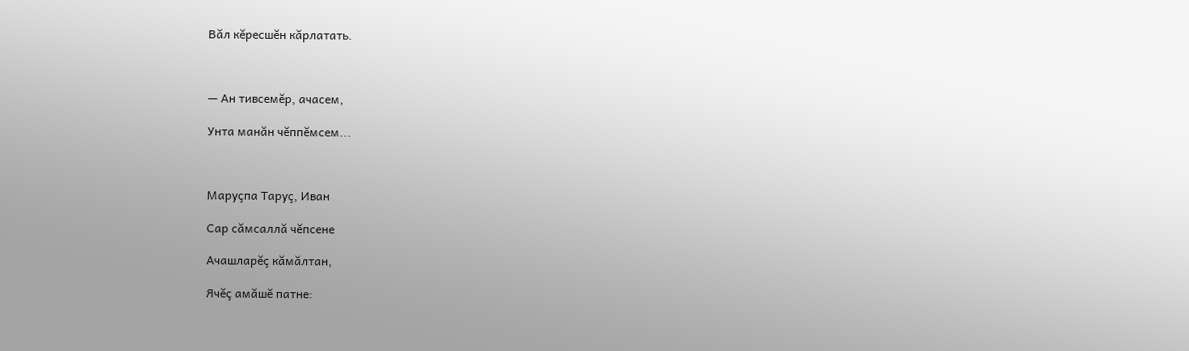Вăл кĕресшĕн кăрлатать.



— Ан тивсемĕр, ачасем,

Унта манăн чĕппĕмсем...



Маруçпа Таруç, Иван

Сар сăмсаллă чĕпсене

Ачашларĕç кăмăлтан,

Ячĕç амăшĕ патне: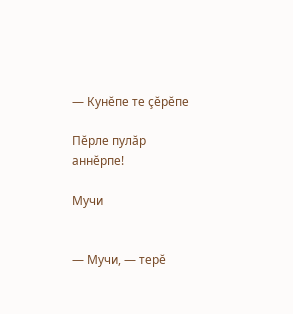— Кунĕпе те çĕрĕпе

Пĕрле пулăр аннĕрпе!

Мучи


— Мучи, — терĕ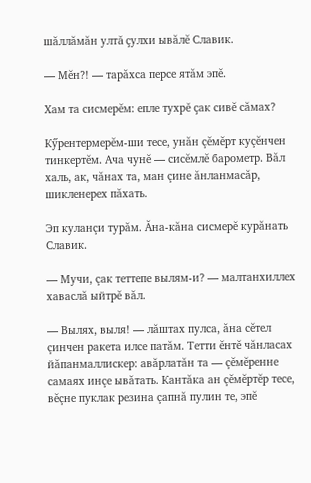шăллăмăн ултă çулхи ывăлĕ Славик.

— Мĕн?! — тарăхса персе ятăм эпĕ.

Хам та сисмерĕм: епле тухрĕ çак сивĕ сăмах?

Кӳрентермерĕм-ши тесе, унăн çĕмĕрт куçĕнчен тинкертĕм. Ача чунĕ — сисĕмлĕ барометр. Вăл халь, ак, чăнах та, ман çине ăнланмасăр, шикленерех пăхать.

Эп куланçи турăм. Ăна-кăна сисмерĕ курăнать Славик.

— Мучи, çак теттепе вылям-и? — малтанхиллех хаваслă ыйтрĕ вăл.

— Вылях, выля! — лăштах пулса, ăна сĕтел çинчен ракета илсе патăм. Тетти ĕнтĕ чăнласах йăпанмаллискер: авăрлатăн та — çĕмĕренне самаях инçе ывăтать. Кантăка ан çĕмĕртĕр тесе, вĕçне пуклак резина çапнă пулин те, эпĕ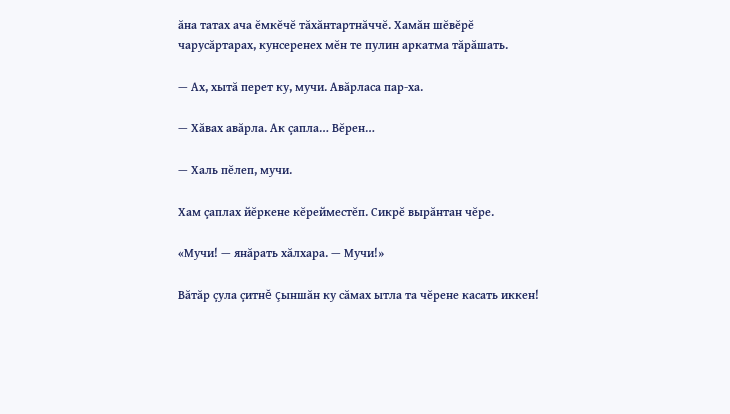ăна татах ача ĕмкĕчĕ тăхăнтартнăччĕ. Хамăн шĕвĕрĕ чарусăртарах, кунсеренех мĕн те пулин аркатма тăрăшать.

— Ах, хытă перет ку, мучи. Авăрласа пар-ха.

— Хăвах авăрла. Ак çапла… Вĕрен…

— Халь пĕлеп, мучи.

Хам çаплах йĕркене кĕрейместĕп. Сикрĕ вырăнтан чĕре.

«Мучи! — янăрать хăлхара. — Мучи!»

Вăтăр çула çитнĕ çыншăн ку сăмах ытла та чĕрене касать иккен!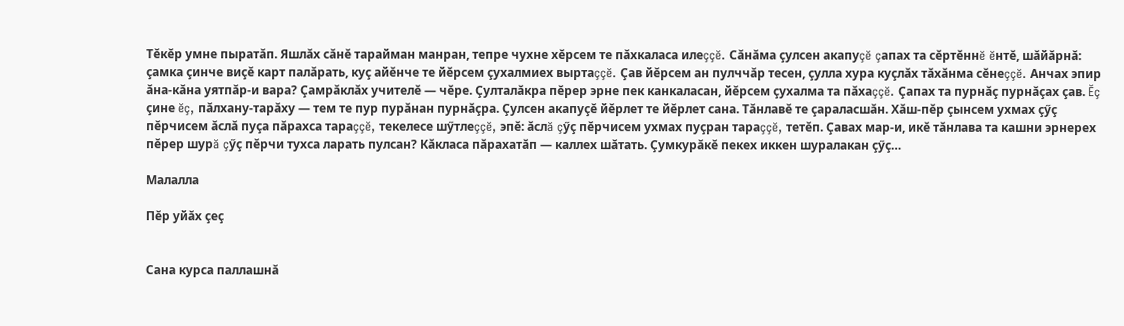Тĕкĕр умне пыратăп. Яшлăх сăнĕ тарайман манран, тепре чухне хĕрсем те пăхкаласа илеççĕ. Сăнăма çулсен акапуçĕ çапах та сĕртĕннĕ ĕнтĕ, шăйăрнă: çамка çинче виçĕ карт палăрать, куç айĕнче те йĕрсем çухалмиех выртаççĕ. Çав йĕрсем ан пулччăр тесен, çулла хура куçлăх тăхăнма сĕнеççĕ. Анчах эпир ăна-кăна уятпăр-и вара? Çамрăклăх учителĕ — чĕре. Çулталăкра пĕрер эрне пек канкаласан, йĕрсем çухалма та пăхаççĕ. Çапах та пурнăç пурнăçах çав. Ĕç çине ĕç, пăлхану-тарăху — тем те пур пурăнан пурнăçра. Çулсен акапуçĕ йĕрлет те йĕрлет сана. Тăнлавĕ те çараласшăн. Хăш-пĕр çынсем ухмах çӳç пĕрчисем ăслă пуçа пăрахса тараççĕ, текелесе шӳтлеççĕ, эпĕ: ăслă çӳç пĕрчисем ухмах пуçран тараççĕ, тетĕп. Çавах мар-и, икĕ тăнлава та кашни эрнерех пĕрер шурă çӳç пĕрчи тухса ларать пулсан? Кăкласа пăрахатăп — каллех шăтать. Çумкурăкĕ пекех иккен шуралакан çӳç…

Малалла

Пĕр уйăх çеç


Сана курса паллашнă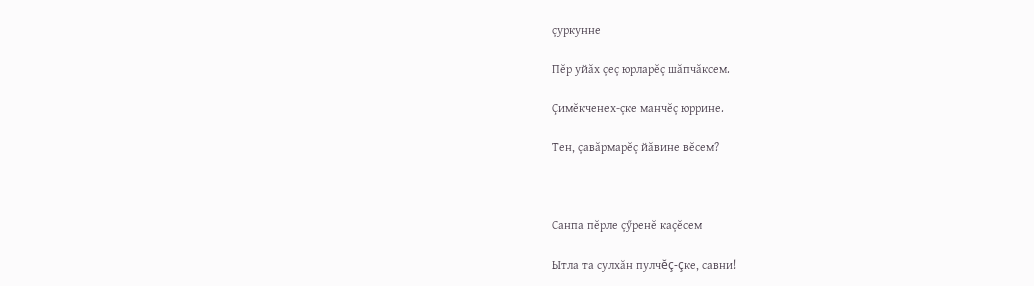çуркунне

Пĕр уйăх çеç юрларĕç шăпчăксем.

Çимĕкченех-çке манчĕç юррине.

Тен, çавăрмарĕç йăвине вĕсем?



Санпа пĕрле çӳренĕ каçĕсем

Ытла та сулхăн пулчĕç-çке, савни!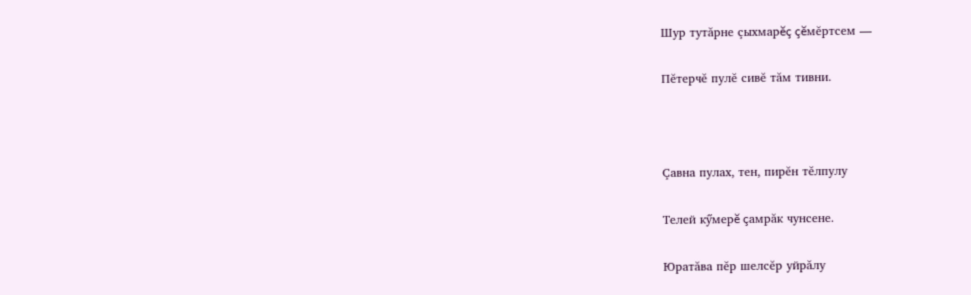Шур тутăрне çыхмарĕç çĕмĕртсем —

Пĕтерчĕ пулĕ сивĕ тăм тивни.



Çавна пулах, тен, пирĕн тĕлпулу

Телей кӳмерĕ çамрăк чунсене.

Юратăва пĕр шелсĕр уйрăлу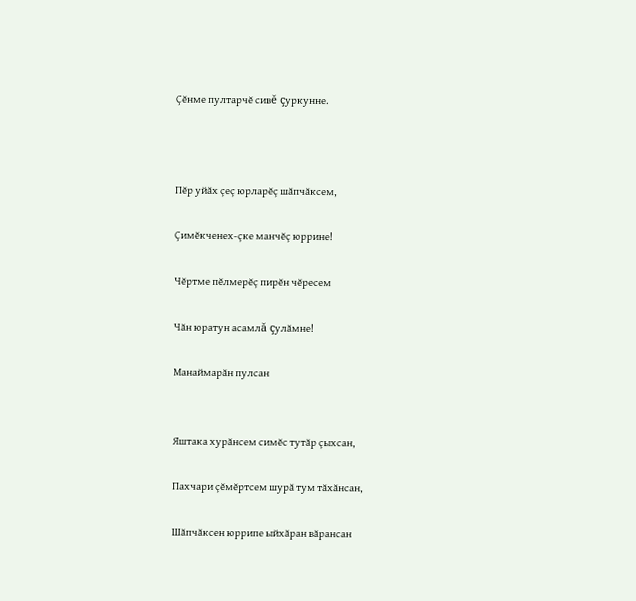Çĕнме пултарчĕ сивĕ çуркунне.



Пĕр уйăх çеç юрларĕç шăпчăксем,

Çимĕкченех-çке манчĕç юррине!

Чĕртме пĕлмерĕç пирĕн чĕресем

Чăн юратун асамлă çулăмне!

Манаймарăн пулсан


Яштака хурăнсем симĕс тутăр çыхсан,

Пахчари çĕмĕртсем шурă тум тăхăнсан,

Шăпчăксен юррипе ыйхăран вăрансан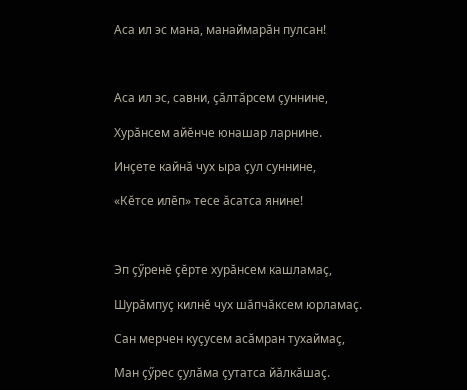Аса ил эс мана, манаймарăн пулсан!



Аса ил эс, савни, çăлтăрсем çуннине,

Хурăнсем айĕнче юнашар ларнине.

Инçете кайнă чух ыра çул суннине,

«Кĕтсе илĕп» тесе ăсатса янине!



Эп çӳренĕ çĕрте хурăнсем кашламаç,

Шурăмпуç килнĕ чух шăпчăксем юрламаç.

Сан мерчен куçусем асăмран тухаймаç,

Ман çӳрес çулăма çутатса йăлкăшаç.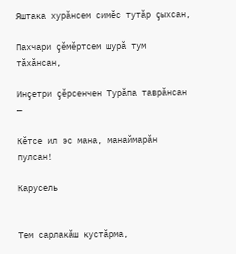Яштака хурăнсем симĕс тутăр çыхсан,

Пахчари çĕмĕртсем шурă тум тăхăнсан,

Инçетри çĕрсенчен Турăпа таврăнсан —

Кĕтсе ил эс мана, манаймарăн пулсан!

Карусель


Тем сарлакăш кустăрма,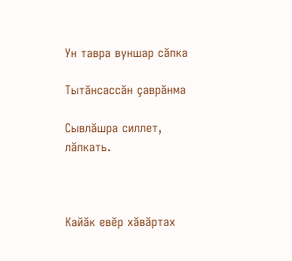Ун тавра вуншар сăпка

Тытăнсассăн çаврăнма

Сывлăшра силлет, лăпкать.



Кайăк евĕр хăвăртах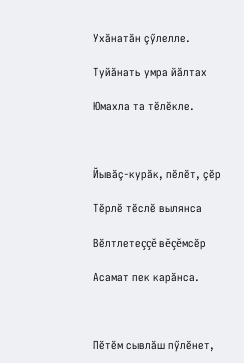Ухăнатăн çӳлелле.

Туйăнать умра йăлтах

Юмахла та тĕлĕкле.



Йывăç-курăк, пĕлĕт, çĕр

Тĕрлĕ тĕслĕ вылянса

Вĕлтлетеççĕ вĕçĕмсĕр

Асамат пек карăнса.



Пĕтĕм сывлăш пӳлĕнет,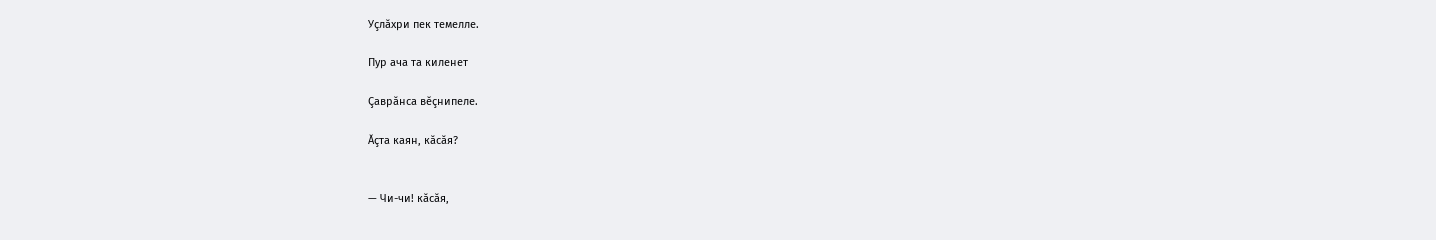Уçлăхри пек темелле.

Пур ача та киленет

Çаврăнса вĕçнипеле.

Ăçта каян, кăсăя?


— Чи-чи! кăсăя,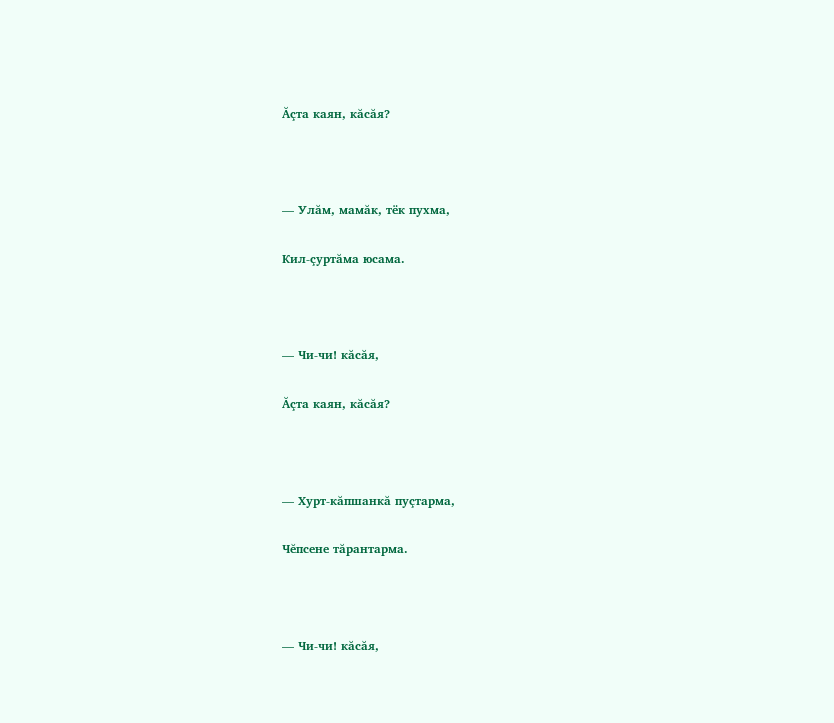Ăçта каян, кăсăя?



— Улăм, мамăк, тёк пухма,

Кил-çуртăма юсама.



— Чи-чи! кăсăя,

Ăçта каян, кăсăя?



— Хурт-кăпшанкă пуçтарма,

Чĕпсене тăрантарма.



— Чи-чи! кăсăя,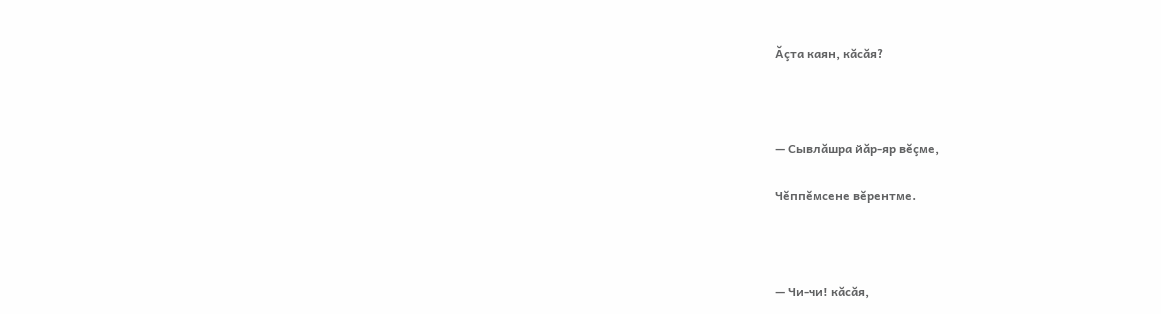Ăçта каян, кăсăя?



— Сывлăшра йăр-яр вĕçме,

Чĕппĕмсене вĕрентме.



— Чи-чи! кăсăя,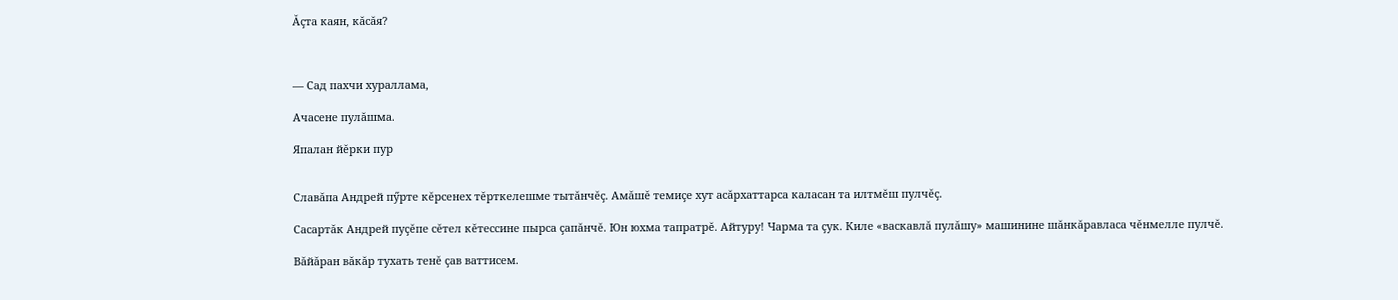Ăçта каян, кăсăя?



— Сад пахчи хураллама,

Ачасене пулăшма.

Япалан йĕрки пур


Славăпа Андрей пӳрте кĕрсенех тĕрткелешме тытăнчĕç. Амăшĕ темиçе хут асăрхаттарса каласан та илтмĕш пулчĕç.

Сасартăк Андрей пуçĕпе сĕтел кĕтессине пырса çапăнчĕ. Юн юхма тапратрĕ. Айтуру! Чарма та çук. Киле «васкавлă пулăшу» машинине шăнкăравласа чĕнмелле пулчĕ.

Вăйăран вăкăр тухать тенĕ çав ваттисем.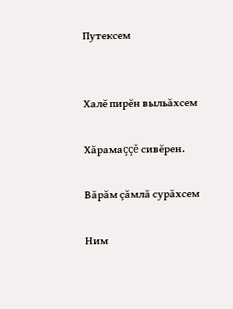Путексем


Халĕ пирĕн выльăхсем

Хăрамаççĕ сивĕрен.

Вăрăм çăмлă сурăхсем

Ним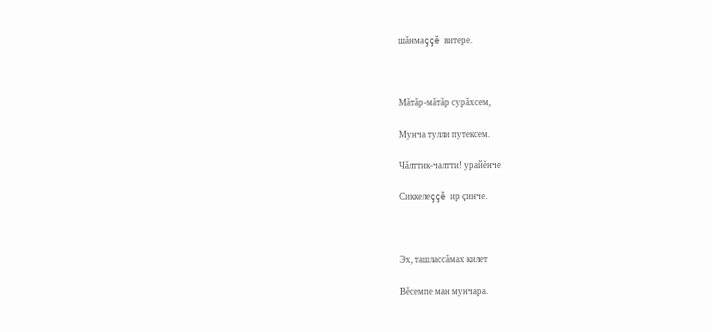шăнмаççĕ витере.



Мăтăр-мăтăр сурăхсем,

Мунча тулли путексем.

Чăлттик-чалтти! урайĕнче

Сиккелеççĕ ир çинче.



Эх, ташлассăмах килет

Вĕсемпе ман мунчара.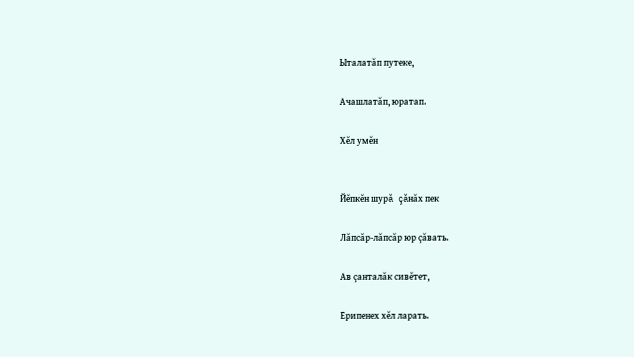Ыталатăп путеке,

Ачашлатăп, юратап.

Хĕл умĕн


Йĕпкĕн шурă çăнăх пек

Лăпсăр-лăпсăр юр çăвать.

Ав çанталăк сивĕтет,

Ерипенех хĕл ларать.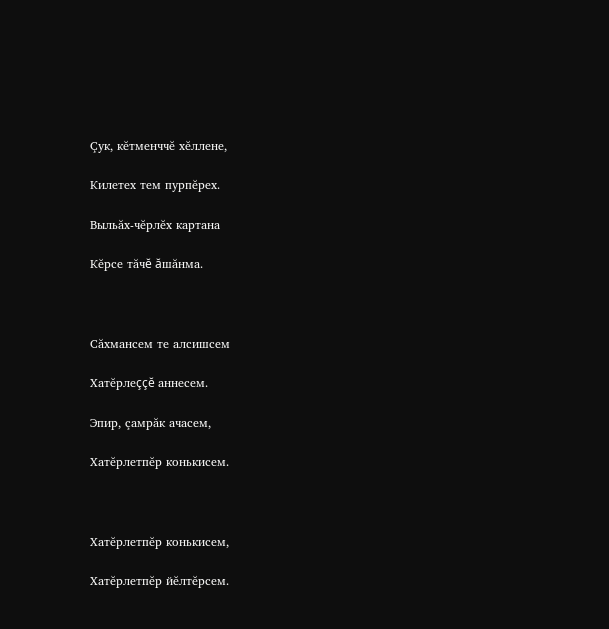Çук, кĕтменччĕ хĕллене,

Килетех тем пурпĕрех.

Выльăх-чĕрлĕх картана

Кĕрсе тăчĕ ăшăнма.



Сăхмансем те алсишсем

Хатĕрлеççĕ аннесем.

Эпир, çамрăк ачасем,

Хатĕрлетпĕр конькисем.



Хатĕрлетпĕр конькисем,

Хатĕрлетпĕр йĕлтĕрсем.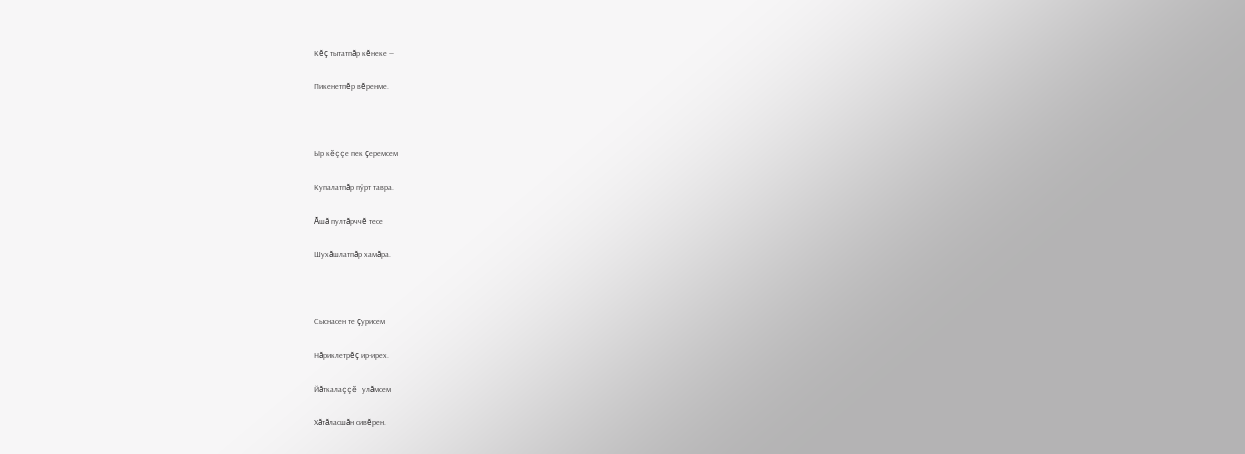Кĕç тытатпăр кĕнеке —

Пикенетпĕр вĕренме.



Ыр кĕççе пек çеремсем

Купалатпăр пӳрт тавра.

Ăшă пултăрччĕ тесе

Шухăшлатпăр хамăра.



Сыснасен те çурисем

Нăриклетрĕç ир-ирех.

Йăткалаççĕ улăмсем

Хăтăласшăн сивĕрен.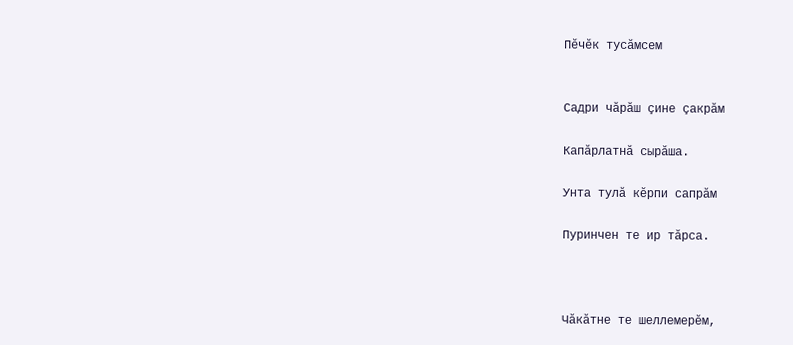Пĕчĕк тусăмсем


Садри чăрăш çине çакрăм

Капăрлатнă сырăша.

Унта тулă кĕрпи сапрăм

Пуринчен те ир тăрса.



Чăкăтне те шеллемерĕм,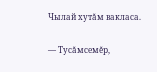Чылай хутăм вакласа.

— Тусăмсемĕр,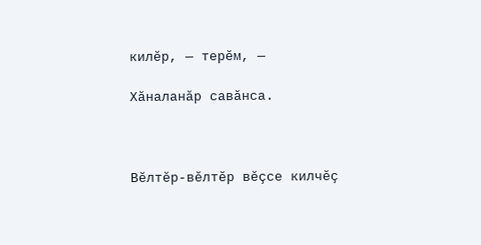килĕр, — терĕм, —

Хăналанăр савăнса.



Вĕлтĕр-вĕлтĕр вĕçсе килчĕç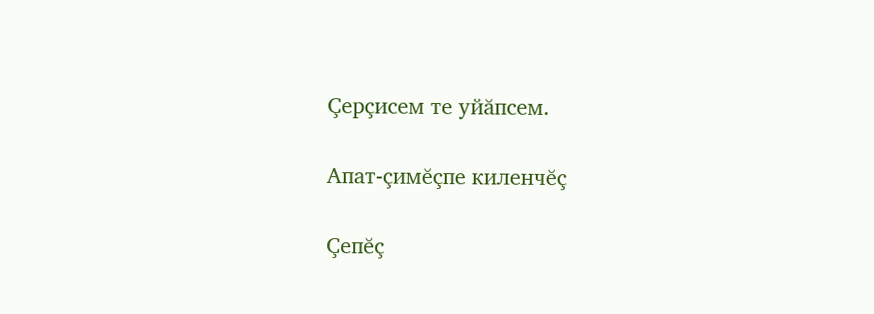Çерçисем те уйăпсем.

Апат-çимĕçпе киленчĕç

Çепĕç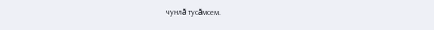чунлă тусăмсем.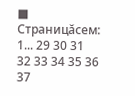■ Страницăсем: 1... 29 30 31 32 33 34 35 36 37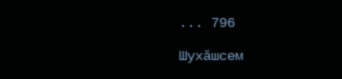... 796

Шухăшсем